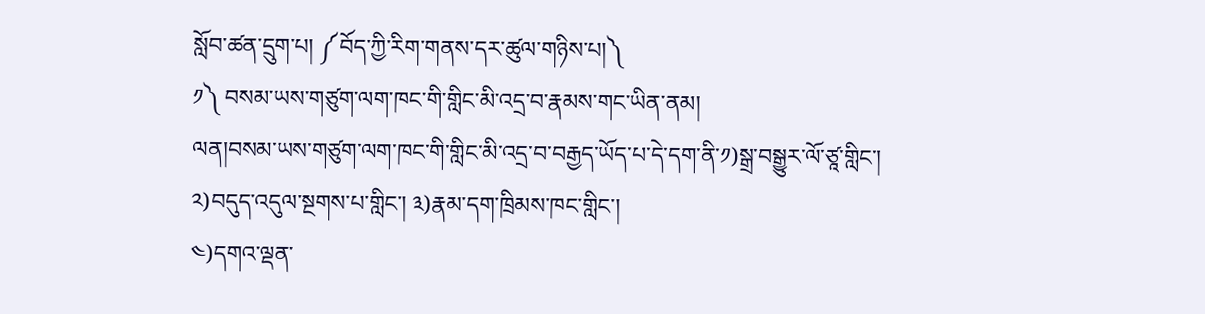སློབ་ཚན་དྲུག་པ། ༼བོད་ཀྱི་རིག་གནས་དར་ཚུལ་གཉིས་པ།༽
༡༽ བསམ་ཡས་གཙུག་ལག་ཁང་གི་གླིང་མི་འདྲ་བ་རྣམས་གང་ཡིན་ནམ།
ལན།བསམ་ཡས་གཙུག་ལག་ཁང་གི་གླིང་མི་འདྲ་བ་བརྒྱད་ཡོད་པ་དེ་དག་ནི་༡)སྒྲ་བསྒྱུར་ལོ་ཙཱ་གླིང་།
༢)བདུད་འདུལ་སྔགས་པ་གླིང་། ༣)རྣམ་དག་ཁྲིམས་ཁང་གླིང་།
༤)དགའ་ལྡན་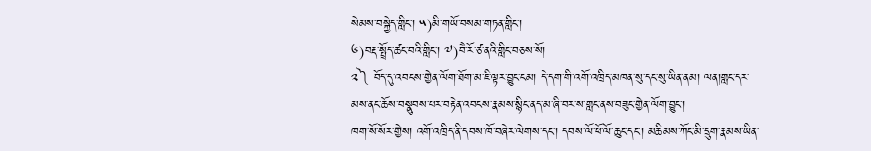སེམས་བསྐྱེད་གླིང་། ༥)མི་གཡོ་བསམ་གཏན་གླིང་།
༦)བརྡ་སྤྲོད་ཚང་བའི་གླིང་། ༧)བཻ་རོ་ཙ་ནའི་གླིང་བཅས་སོ།
༢༽ བོད་དུ་འབངས་གྱེན་ལོག་ཐོག་མ་ཇི་ལྟར་བྱུང་ངམ། དེ་དག་གི་འགོ་འཁྲིད་མཁན་སུ་དང་སུ་ཡིན་ནམ། ལན།གླང་དར་མས་ནང་ཆོས་བསྣུབས་པར་བརྟེན་འབངས་རྣམས་སྙིང་ནད་མ་ཞི་བར་ས་གླང་ནས་བཟུང་གྱེན་ལོག་བྱུང་།
ཁག་སོ་སོར་གྱེས། འགོ་འཁྲིད་ནི་དབས་ཁོ་བཞེར་ལེགས་དང་། དབས་ལོ་ཕོ་ལོ་ཆུང་དང་། མཆིམས་ཀོང་མི་དྲུག་རྣམས་ཡིན་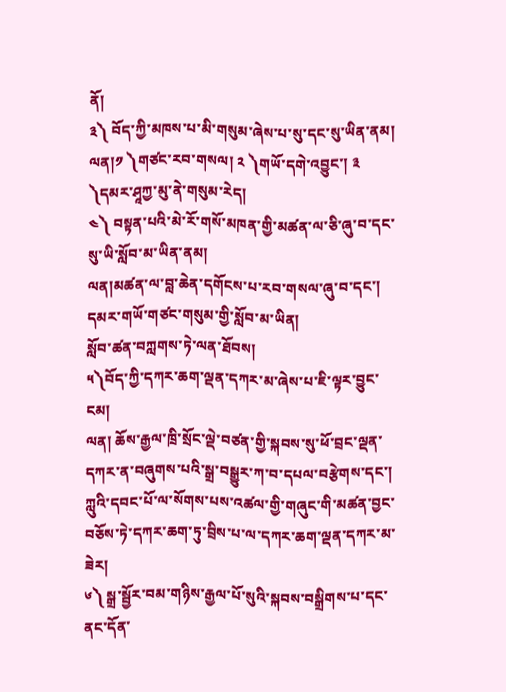ནོ།
༣༽ བོད་ཀྱི་མཁས་པ་མི་གསུམ་ཞེས་པ་སུ་དང་སུ་ཡིན་ནམ།
ལན།༡ ༽གཙང་རབ་གསལ། ༢ ༽གཡོ་དགེ་འབྱུང་། ༣
༽དམར་ཤཱཀྱ་མུ་ནེ་གསུམ་རེད།
༤༽ བསྟན་པའི་མེ་རོ་གསོ་མཁན་གྱི་མཚན་ལ་ཅི་ཞུ་བ་དང་སུ་ཡི་སློབ་མ་ཡིན་ནམ།
ལན།མཚན་ལ་བླ་ཆེན་དགོངས་པ་རབ་གསལ་ཞུ་བ་དང་། དམར་གཡོ་གཙང་གསུམ་གྱི་སློབ་མ་ཡིན།
སློབ་ཚན་བཀླགས་ཏེ་ལན་ཐོབས།
༥༽བོད་ཀྱི་དཀར་ཆག་ལྡན་དཀར་མ་ཞེས་པ་ཇི་ལྟར་བྱུང་ངམ།
ལན། ཆོས་རྒྱལ་ཁྲི་སྲོང་ལྡེ་བཙན་གྱི་སྐབས་སུ་ཕོ་བྲང་ལྡན་དཀར་ན་བཞུགས་པའི་སྒྲ་བསྒྱུར་ཀ་བ་དཔལ་བརྩེགས་དང་།
ཀླུའི་དབང་པོ་ལ་སོགས་པས་འཚལ་གྱི་གཞུང་གི་མཚན་བྱང་བཅོས་ཏེ་དཀར་ཆག་ཏུ་བྲིས་པ་ལ་དཀར་ཆག་ལྡན་དཀར་མ་ཟེར།
༦༽ སྒྲ་སྦྱོར་བམ་གཉིས་རྒྱལ་པོ་སུའི་སྐབས་བསྒྲིགས་པ་དང་ནང་དོན་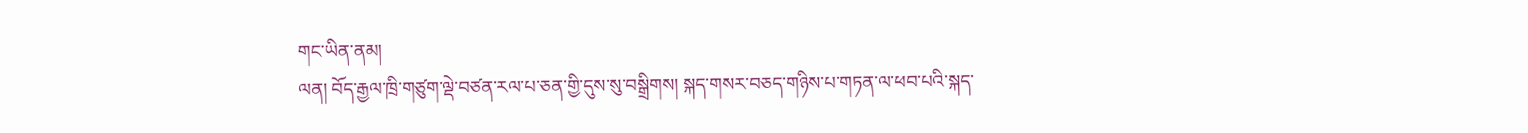གང་ཡིན་ནམ།
ལན། བོད་རྒྱལ་ཁྲི་གཙུག་ལྡེ་བཙན་རལ་པ་ཅན་གྱི་དུས་སུ་བསྒྲིགས། སྐད་གསར་བཅད་གཉིས་པ་གཏན་ལ་ཕབ་པའི་སྐད་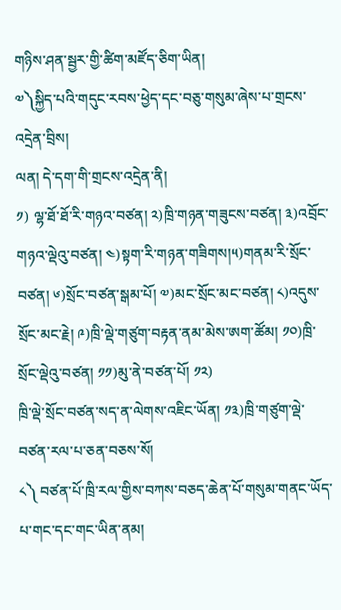གཉིས་ཤན་སྦྱར་གྱི་ཚིག་མཛོད་ཅིག་ཡིན།
༧༽སྐྱིད་པའི་གདུང་རབས་ཕྱེད་དང་བཅུ་གསུམ་ཞེས་པ་གྲངས་འདྲེན་བྲིས།
ལན། དེ་དག་གི་གྲངས་འདྲེན་ནི།
༡) ལྷ་ཐོ་ཐོ་རི་གཉའ་བཙན། ༢)ཁྲི་གཉན་གཟུངས་བཙན། ༣)འབྲོང་གཉའ་ལྡེའུ་བཙན། ༤)སྟག་རི་གཉན་གཟིགས།༥)གནམ་རི་སྲོང་བཙན། ༦)སྲོང་བཙན་སྒམ་པོ། ༧)མང་སྲོང་མང་བཙན། ༨)འདུས་སྲོང་མང་རྗེ། ༩)ཁྲི་ལྡེ་གཙུག་བརྟན་ནམ་མེས་ཨག་ཚོམ། ༡༠)ཁྲི་སྲོང་ལྡེའུ་བཙན། ༡༡)མུ་ནེ་བཙན་པོ། ༡༢)
ཁྲི་ལྡེ་སྲོང་བཙན་སད་ན་ལེགས་འཇིང་ཡོན། ༡༣)ཁྲི་གཙུག་ལྡེ་བཙན་རལ་པ་ཅན་བཅས་སོ།
༨༽ བཙན་པོ་ཁྲི་རལ་གྱིས་བཀས་བཅད་ཆེན་པོ་གསུམ་གནང་ཡོད་པ་གང་དང་གང་ཡིན་ནམ།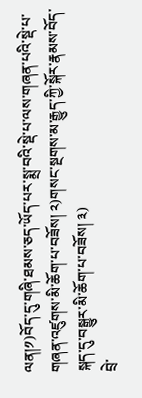ལན།༡)བོད་དུ་གཞི་ཐམས་ཅད་ཡོད་པར་སྨྲ་བའི་སྡེ་པ་ལས་གཞན་པའི་སྡེ་པ་གཞན་འཛུགས་མི་ཆོག་པ་བཟོས། ༢)གསང་སྔགས་མ་རྒྱུད་ཀྱི་སྐོར་རྣམས་བོད་སྐད་དུ་བསྒྱུར་མི་ཆོག་པ་བཟོས། ༣)
བྲེ་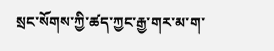སྲང་སོགས་ཀྱི་ཚད་ཀྱང་རྒྱ་གར་མ་ག་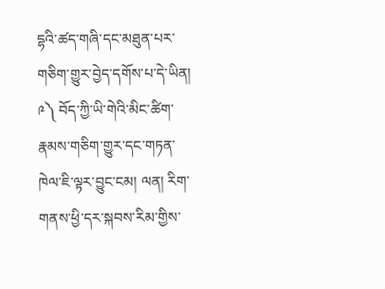དྷའི་ཚད་གཞི་དང་མཐུན་པར་གཅིག་གྱུར་བྱེད་དགོས་པ་དེ་ཡིན།
༩༽ བོད་ཀྱི་ཡི་གེའི་མིང་ཚིག་རྣམས་གཅིག་གྱུར་དང་གཏན་ཁེལ་ཇི་ལྟར་བྱུང་ངམ། ལན། རིག་གནས་ཕྱི་དར་སྐབས་རིམ་གྱིས་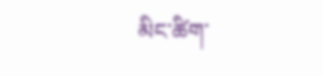མིང་ཚིག་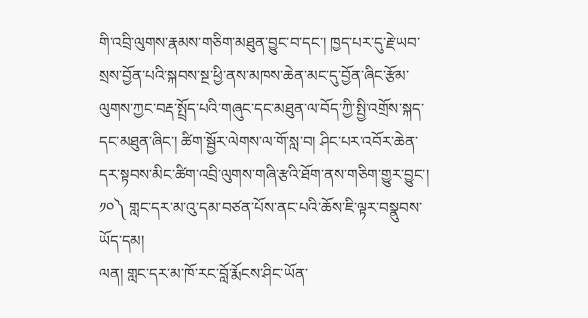གི་འབྲི་ལུགས་རྣམས་གཅིག་མཐུན་བྱུང་བ་དང་། ཁྱད་པར་དུ་རྗེ་ཡབ་སྲས་བྱོན་པའི་སྐབས་སྔ་ཕྱི་ནས་མཁས་ཆེན་མང་དུ་བྱོན་ཞིང་རྩོམ་ལུགས་ཀྱང་བརྡ་སྤྲོད་པའི་གཞུང་དང་མཐུན་ལ་བོད་ཀྱི་སྤྱི་འགྲོས་སྐད་དང་མཐུན་ཞིང་། ཚིག་སྦྱོར་ལེགས་ལ་གོ་སླ་བ། ཤིང་པར་འབོར་ཆེན་དར་སྟབས་མིང་ཚིག་འབྲི་ལུགས་གཞི་རྩའི་ཐོག་ནས་གཅིག་གྱུར་བྱུང་།
༡༠༽ གླང་དར་མ་འུ་དམ་བཙན་པོས་ནང་པའི་ཆོས་ཇི་ལྟར་བསྣུབས་ཡོད་དམ།
ལན། གླང་དར་མ་ཁོ་རང་བློ་རྨོངས་ཤིང་ཡོན་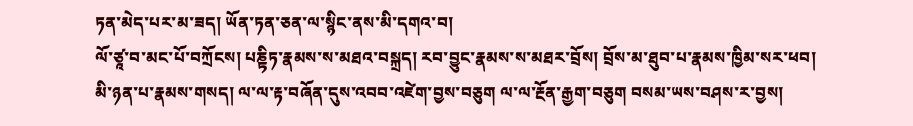ཏན་མེད་པར་མ་ཟད། ཡོན་ཏན་ཅན་ལ་སྙིང་ནས་མི་དགའ་བ།
ལོ་ཙཱ་བ་མང་པོ་བཀྲོངས། པཎྟིཏ་རྣམས་ས་མཐའ་བསྐྲད། རབ་བྱུང་རྣམས་ས་མཐར་བྲོས། བྲོས་མ་ཐུབ་པ་རྣམས་ཁྱིམ་སར་ཕབ།
མི་ཉན་པ་རྣམས་གསད། ལ་ལ་རྟ་བཞོན་དུས་འབབ་འཛེག་བྱས་བཅུག ལ་ལ་རྔོན་རྒྱག་བཅུག བསམ་ཡས་བཤས་ར་བྱས།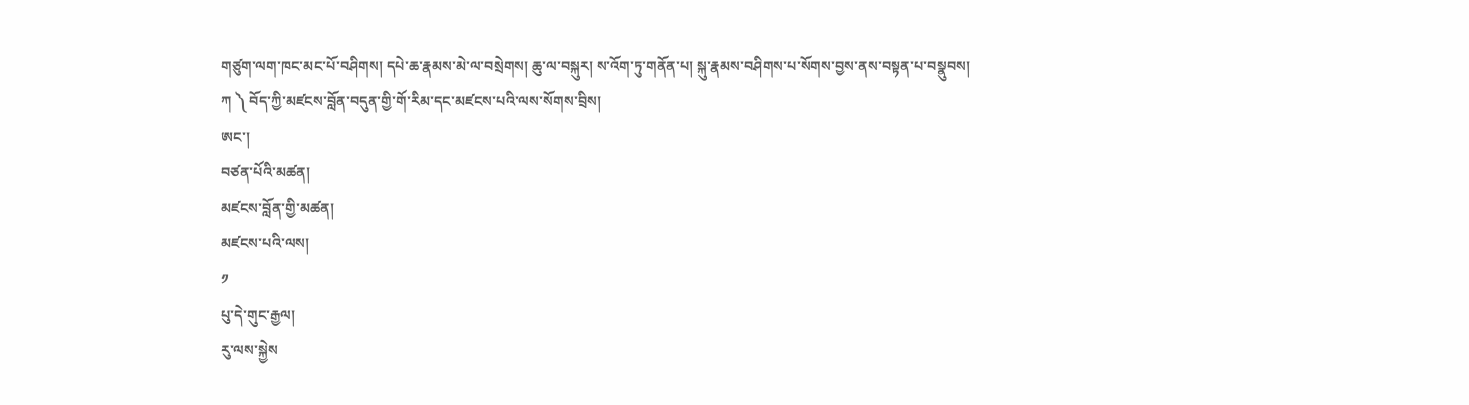གཙུག་ལག་ཁང་མང་པོ་བཤིགས། དཔེ་ཆ་རྣམས་མེ་ལ་བསྲེགས། ཆུ་ལ་བསྐུར། ས་འོག་ཏུ་གནོན་པ། སྐུ་རྣམས་བཤིགས་པ་སོགས་བྱས་ནས་བསྟན་པ་བསྣུབས།
ཀ ༽ བོད་ཀྱི་མཛངས་བློན་བདུན་གྱི་གོ་རིམ་དང་མཛངས་པའི་ལས་སོགས་བྲིས།
ཨང་།
བཙན་པོའི་མཚན།
མཛངས་བློན་གྱི་མཚན།
མཛངས་པའི་ལས།
༡
པུ་དེ་གུང་རྒྱལ།
རུ་ལས་སྐྱེས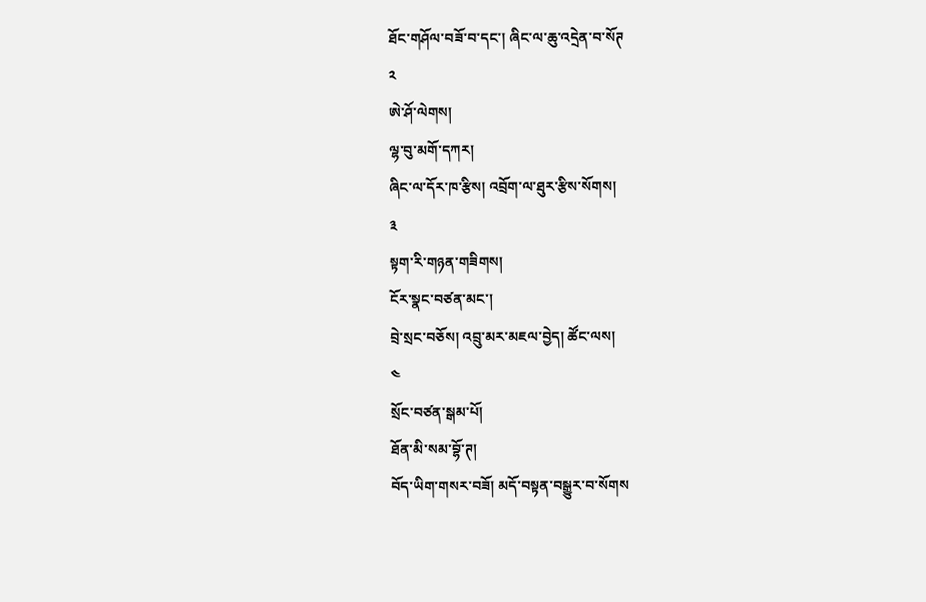ཐོང་གཤོལ་བཟོ་བ་དང་། ཞིང་ལ་ཆུ་འདྲེན་བ་སོཊ
༢
ཨེ་ཤོ་ལེགས།
ལྷ་བུ་མགོ་དཀར།
ཞིང་ལ་དོར་ཁ་རྩིས། འབྲོག་ལ་ཐུར་རྩིས་སོགས།
༣
སྟག་རི་གཉན་གཟིགས།
ངོར་སྣང་བཙན་མང་།
བྲེ་སྲང་བཅོས། འབྲུ་མར་མཇལ་བྱེད། ཚོང་ལས།
༤
སྲོང་བཙན་སྒམ་པོ།
ཐོན་མི་སམ་བྷོ་ཊ།
བོད་ཡིག་གསར་བཟོ། མདོ་བསྟན་བསྒྱུར་བ་སོགས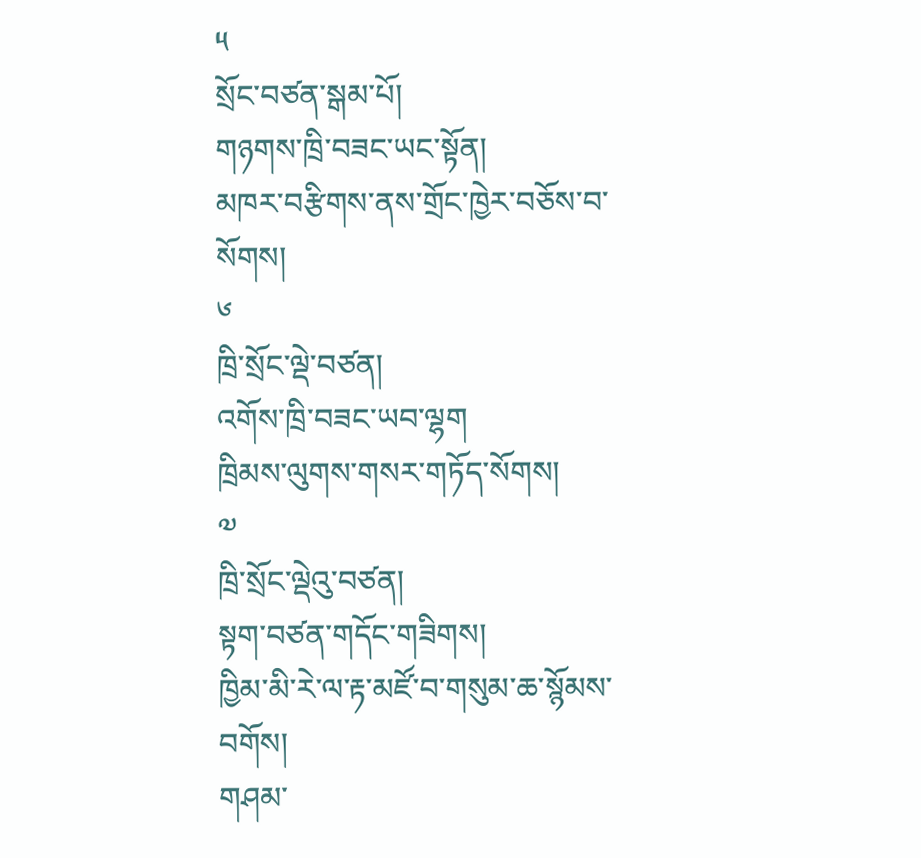༥
སྲོང་བཙན་སྒམ་པོ།
གཉགས་ཁྲི་བཟང་ཡང་སྟོན།
མཁར་བརྩིགས་ནས་གྲོང་ཁྱེར་བཅོས་བ་སོགས།
༦
ཁྲི་སྲོང་ལྡེ་བཙན།
འགོས་ཁྲི་བཟང་ཡབ་ལྷག
ཁྲིམས་ལུགས་གསར་གཏོད་སོགས།
༧
ཁྲི་སྲོང་ལྡེའུ་བཙན།
སྟག་བཙན་གདོང་གཟིགས།
ཁྱིམ་མི་རེ་ལ་རྟ་མཛོ་བ་གསུམ་ཆ་སྙོམས་བགོས།
གཤམ་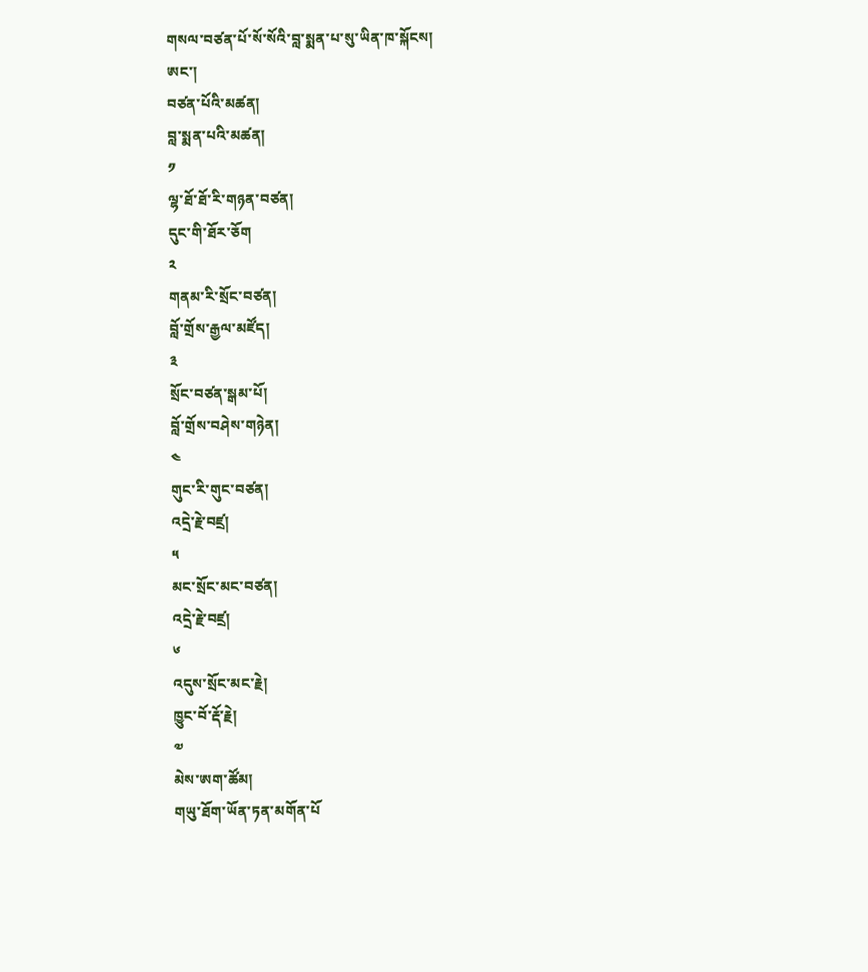གསལ་བཙན་པོ་སོ་སོའི་བླ་སྨན་པ་སུ་ཡིན་ཁ་སྐོངས།
ཨང་།
བཙན་པོའི་མཚན།
བླ་སྨན་པའི་མཚན།
༡
ལྷ་ཐོ་ཐོ་རི་གཉན་བཙན།
དུང་གི་ཐོར་ཅོག
༢
གནམ་རི་སྲོང་བཙན།
བློ་གྲོས་རྒྱལ་མཛོད།
༣
སྲོང་བཙན་སྒམ་པོ།
བློ་གྲོས་བཤེས་གཉེན།
༤
གུང་རི་གུང་བཙན།
འདྲེ་རྗེ་བཛྲ།
༥
མང་སྲོང་མང་བཙན།
འདྲེ་རྗེ་བཛྲ།
༦
འདུས་སྲོང་མང་རྗེ།
ཁྱུང་བོ་རྡོ་རྗེ།
༧
མེས་ཨག་ཚོམ།
གཡུ་ཐོག་ཡོན་ཏན་མགོན་པོ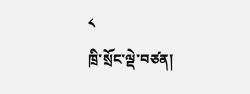༨
ཁྲི་སྲོང་ལྡེ་བཙན།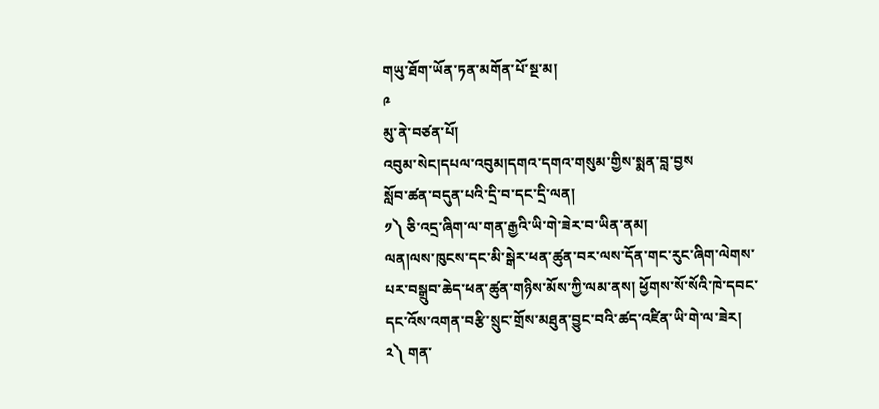གཡུ་ཐོག་ཡོན་ཏན་མགོན་པོ་སྔ་མ།
༩
མུ་ནེ་བཙན་པོ།
འབུམ་སེང།དཔལ་འབུམ།དགའ་དགའ་གསུམ་གྱིས་སྨན་བླ་བྱས
སློབ་ཚན་བདུན་པའི་དྲི་བ་དང་དྲི་ལན།
༡༽ ཅི་འདྲ་ཞིག་ལ་གན་རྒྱའི་ཡི་གེ་ཟེར་བ་ཡིན་ནམ།
ལན།ལས་ཁུངས་དང་མི་སྒེར་ཕན་ཚུན་བར་ལས་དོན་གང་རུང་ཞིག་ལེགས་པར་བསྒྲུབ་ཆེད་ཕན་ཚུན་གཉིས་མོས་ཀྱི་ལམ་ནས། ཕྱོགས་སོ་སོའི་ཁེ་དབང་དང་འོས་འགན་བརྩི་སྲུང་གྲོས་མཐུན་བྱུང་བའི་ཚད་འཛིན་ཡི་གེ་ལ་ཟེར།
༢༽ གན་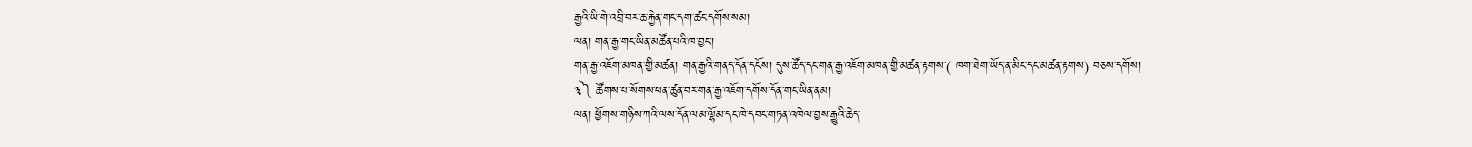རྒྱའི་ཡི་གེ་འབྲི་བར་ཆ་རྐྱེན་གང་དག་ཚང་དགོས་སམ།
ལན། གན་རྒྱ་གང་ཡིན་མཚོན་པའི་ཁ་བྱང་།
གན་རྒྱ་འཇོག་མཁན་གྱི་མཚན། གན་རྒྱའི་གནད་དོན་དངོས། དུས་ཚོད་དང་གན་རྒྱ་འཇོག་མཁན་གྱི་མཚན་རྟགས་( ཁག་ཐེག་ཡོད་ན་མིང་དང་མཚན་རྟགས) བཅས་དགོས།
༣༽ ཚོགས་པ་སོགས་ཕན་ཚུན་བར་གན་རྒྱ་འཇོག་དགོས་དོན་གང་ཡིན་ནམ།
ལན། ཕྱོགས་གཉིས་ཀའི་ལས་དོན་ལམ་ལྷོམ་དང་ཁེ་དབང་གཏན་འཁེལ་བྱས་རྒྱུའི་ཆེད་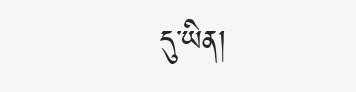དུ་ཡིན།